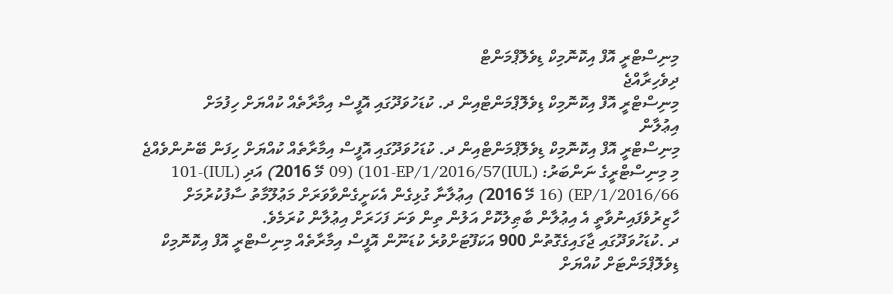މިނިސްޓްރީ އޮފް އިކޮނޮމިކް ޑިވެލޮޕްމަންޓް
ދިވެހިރާއްޖެ
މިނިސްޓްރީ އޮފް އިކޮނޮމިކް ޑިވެލޮޕްމަންޓްއިން ދ. ކުޑަހުވަދޫގައި އޮފީސް އިމާރާތެއް ކުއްޔަށް ހިފުމަށް
އިޢުލާން
މިނިސްޓްރީ އޮފް އިކޮނޮމިކް ޑިވެލޮޕްމަންޓްއިން ދ. ކުޑަހުވަދޫގައި އޮފީސް އިމާރާތެއް ކުއްޔަށް ހިފަން ބޭނުންވެއްޖެ
މި މިނިސްޓްރީގެ ނަންބަރު: (IUL)101-EP/1/2016/57) (09 މޭ 2016) އަދި (IUL)101-EP/1/2016/66) (16 މޭ 2016) އިޢުލާނާ ގުޅިގެން އެކަށީގެންވާވަރަށް މަޢުލޫމާތު ސާފުކުރުމަށް ހާޒިރުވެފައިނުވާތީ އެ އިޢުލާން ބާޠިލުކޮށް އަލުން ތިން ވަނަ ފަހަރަށް އިޢުލާން ކުރަމެވެ.
ދ .ކުޑަހުވަދޫގައި ޖާގައިގެގޮތުން 900 އަކަފޫޓަށްވުރެ ކުޑަނޫން އޮފީސް އިމާރާތެއް މިނިސްޓްރީ އޮފް އިކޮނޮމިކް ޑިވެލޮޕްމަންޓަށް ކުއްޔަށް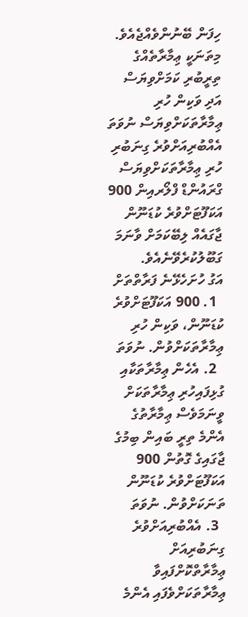ހިފަން ބޭނުންވެއްޖެއެވެ. މިތަނަކީ ޢިމާރާތެއްގެ ތިރީބުރި ކަމަށްވިޔަސް އަދި ވަކިން ހުރި ޢިމާރާތަކަށްވިޔަސް ނުވަތަ އެއްބުރިއަށްވުރެ ގިނަބުރި ހުރި ޢިމާރާތަކަށްވިޔަސް ގްރައުންޑް ފްލޯރއިން 900 އަކަފޫޓަށްވުރެ ކުޑަނޫން ޖާގައެއް ލިބޭކަމަށް ވާނަމަ ގަބޫލުކުރެވޭނެއެވެ.
އަގު ހުށަހެޅޭނެ ފަރާތްތަށް
  1. 900 އަކަފޫޓަށްވުރެ ކުޑަނޫން، ވަކިން ހުރި ޢިމާރާތަކަށްވުން. ނުވަތަ
  2. އެހެން ޢިމާރާތަކާއި ގުޅިފައިހުރި ޢިމާރާތަކަށް ވީނަމަވެސް ޢިމާރާތުގެ އެންމެ ތިރީ ބައިން ބިމުގެ ޖާގައިގެ ގޮތުން 900 އަކަފޫޓަށްވުރެ ކުޑަނޫން ތަނަކަށްވުން. ނުވަތަ
  3. އެއްބުރިއަށްވުރެ ގިނަބުރިއަށް ޢިމާރާތްކޮށްފައިވާ ޢިމާރާތަކަށްވެފައި އެންމެ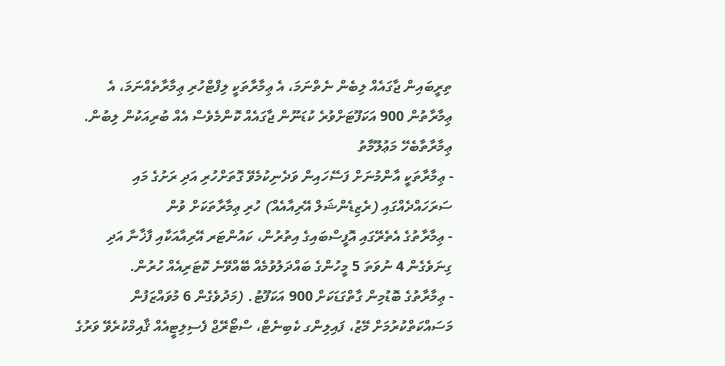ތިރީބައިން ޖާގައެއް ލިބެން ނެތްނަމަ، އެ ޢިމާރާތަކީ ލިފްޓްހުރި ޢިމާރާތެއްނަމަ، އެ ޢިމާރާތުން 900 އަކަފޫޓަށްވުރެ ކުޑަނޫން ޖާގައެއް ކޮންމެވެސް އެއް ބުރިއަކުން ލިބުން.
ޢިމާރާތާބެހޭ މަޢުލޫމާތު
- ޢިމާރާތަކީ އާންމުނަށް ފަސޭހައިން ވަދެނިކުމެވޭ ގޮތަށްހުރި އަދި ރަށުގެ މައި ސަރަހައްދެއްގައި (ރެޒިޑެންޝަލް އޭރިއާއެއް) ހުރި ޢިމާރާތަކަށް ވުން
- ޢިމާރާތުގެ އެތެރޭގައި އޮފީސްބައިގެ އިތުރުން، ކައުންޓަރ އޭރިއާއަކާއި ފާޚާނާ އަދި ގިނަވެގެން 4 ނުވަތަ 5 މީހުންގެ ބައްދަލުވުމެއް ބޭއްވޭނެ ކޮޓަރިއެއް ހުރުން.
- ޢިމާރާތުގެ ބޮޑުމިން ގާތްގަޑަކަށް 900 އަކަފޫޓު. (މަދުވެގެން 6 މުވައްޒަފުން މަސައްކަތްކުރުމަށް މޭޒު، ފައިލިންގ ކެބިނެޓް، ސްޓޯރޭޖް ފެސިލިޓީއެއް ޤާއިމްކުރެވޭ ވަރުގެ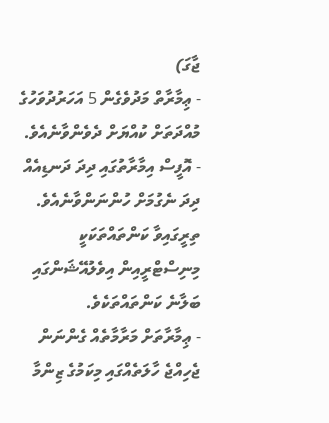ޖާގަ)
- ޢިމާރާތް މަދުވެގެން 5 އަހަރުދުވަހުގެ މުއްދަތަށް ކުއްޔަށް ދެވެންވާނެއެވެ.
- އޮފީސް އިމާރާތުގައި ދިދަ ދަނޑިއެއް ދިދަ ނެގުމަށް ހުންނަންވާނެއެވެ.
ތިރީގައިވާ ކަންތައްތަކަކީ މިނިސްޓްރީއިން އިވެލުއޭޝަންގައި ބަލާނެ ކަންތައްތަކެވެ.
- ޢިމާރާތަށް މަރާމާތެއް ގެންނަން ޖެހިއްޖެ ހާލަތެއްގައި މިކަމުގެ ޒިންމާ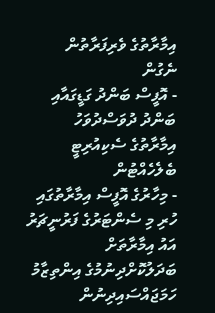އިމާރާތުގެ ވެރިފަރާތުން  ނެގުން
- އޮފީސް ބަންދު ގަޑީގައާއި ބަންދު ދުވަސްދުވަހު އިމާރާތުގެ ސެކިއުރިޓީ ބެލެހެއްޓުން
- މިހާރުގެ އޮފީސް އިމާރާތުގައި ހުރި މި ސެންޓަރުގެ ފަރުނީޗަރު އައު އިމާރާތަށް ބަދަލުކޮށްދިނުމުގެ އިންތިޒާމު ހަމަޖައްސައިދިނުން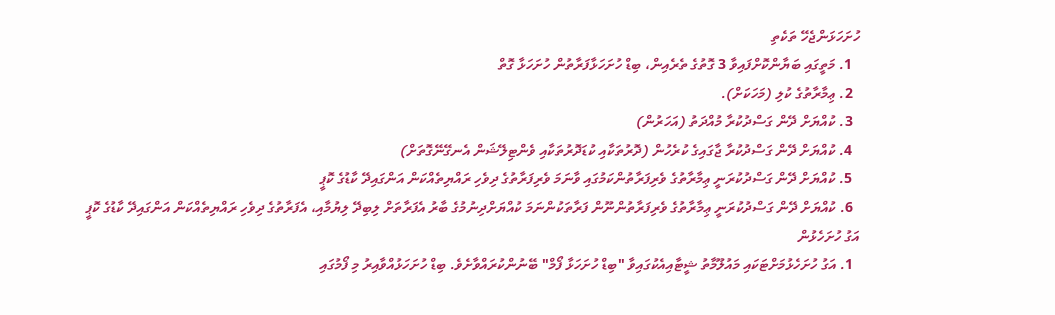ހުށަހަޅަންޖެހޭ ތަކެތި
  1. މަތީގައި ބަޔާންކޮށްފައިވާ 3 ގޮތުގެ ތެރެއިން، ބިޑް ހުށަހަޅާފަރާތުން ހުށަހަޅާ ގޮތް
  2. ޢިމާރާތުގެ ކުލި (މަހަކަށް).
  3. ކުއްޔަށް ދޭން ގަސްދުކުރާ މުއްދަތު (އަހަރުން)
  4. ކުއްޔަށް ދޭން ގަސްދުކުރާ ޖާގައިގެ ކުރެހުން (ދޮރުތަކާއި ކުޑަދޮރުތަކާއި ވެންޓިލޭޝަން އެނގޭނޭގޮތަށް)
  5. ކުއްޔަށް ދޭން ގަސްދުކުރަނީ ޢިމާރާތުގެ ވެރިފަރާތުންކަމުގައި ވާނަމަ ވެރިފަރާތުގެ ދިވެހި ރައްޔިތެއްކަން އަންގައިދޭ ކާޑުގެ ކޮޕީ
  6. ކުއްޔަށް ދޭން ގަސްދުކުރަނީ ޢިމާރާތުގެ ވެރިފަރާތުންނޫން ފަރާތަކުންނަމަ ކުއްޔަށްދިނުމުގެ ބާރު އެފަރާތަށް ލިބިދޭ ލިޔުމާއި، އެފަރާތުގެ ދިވެހި ރައްޔިތެއްކަން އަންގައިދޭ ކާޑުގެ ކޮޕީ
އަގު ހުށަހެޅުން
  1. އަގު ހުށަހެޅުމަށްޓަކައި މައުލޫމާތު ޝީޓާއިއެކުގައިވާ "ބިޑް ހުށަހަޅާ ފޯމް" ބޭނުންކުރައްވާށެވެ. ބިޑް ހުށަހަޅުއްވާއިރު މި ފޯމުގައި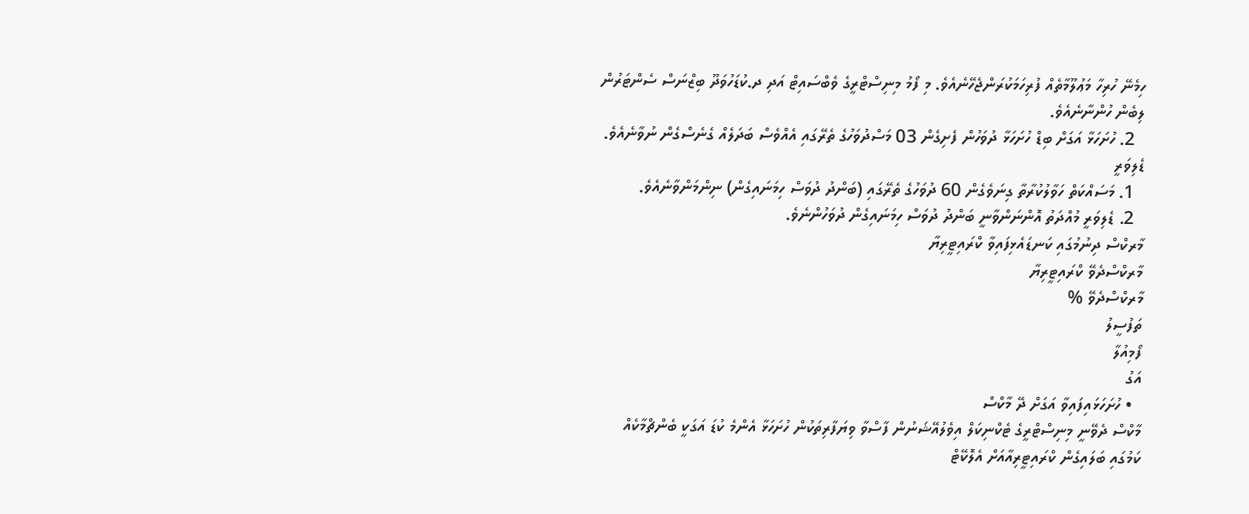ހިމެނޭ ހުރިހާ މަޢުލޫމާތެއް ފުރިހަމަކުރަންޖެހޭނެއެވެ. މި ފޯމު މިނިސްޓްރީގެ ވެބްސައިޓް އަދި ދ.ކުޑަހުވަދޫ ބިޒްނަސް ސެންޓަރުން ލިބެން ހުންނާނެއެވެ.
  2. ހުށަހަޅާ އަގަށް ބިޑް ހުށަހަޅާ ދުވަހުން ފެށިގެން 03 މަސްދުވަހުގެ ތެރޭގައި އެއްވެސް ބަދަލެއް ގެނެސްގެން ނުވާނެއެވެ.
ޑެލިވަރީ
  1. މަސައްކަތް ހަވާލުކުރާތާ ގިނަވެގެން 60 ދުވަހުގެ ތެރޭގައި (ބަންދު ދުވަސް ހިމަނައިގެން) ނިންމަންވާނެއެވެ.
  2. ޑެލިވަރީ މުއްދަތު އޮންނަންވާނީ ބަންދު ދުވަސް ހިމަނައިގެން ދުވަހުންނެވެ.
މާރކްސް ދިނުމުގައި ކަނޑައެޅިފައިވާ ކްރައިޓީރިޔާ
މާރކްސްދެވޭ ކްރައިޓީރިޔާ
މާރކްސްދެވޭ %
ތަފުސީލު
ފޯމިއުލާ
އަގު
  • ހުށަހަޅައިފައިވާ އަގަށް ދޭ މާކްސް
މާކްސް ދެވޭނީ މިނިސްޓްރީގެ ޓެކްނިކަލް އިވެލުއޭޝަނުން ފާސްވާ ވިޔަފާރިތަކުން ހުށަހަޅާ އެންމެ ކުޑަ އަގަކީ ބެންޗްމާކެއް ކަމުގައި ބަލައިގެން ކްރައިޓީރިއާއަށް އެލޮކޭޓް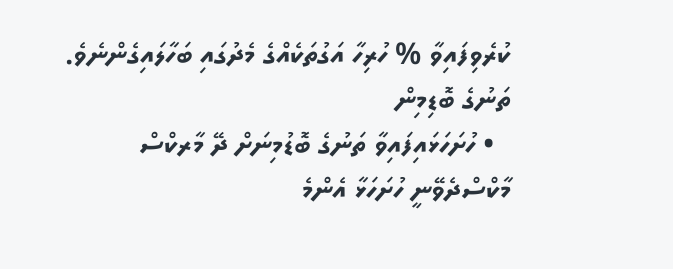ކުރެވިފައިވާ % ހުރިހާ އަގުތަކެއްގެ މެދުގައި ބަހާލައިގެންނެވެ.
ތަނުގެ ބޮޑިމިން
  • ހުށަހަޅައިފައިވާ ތަނުގެ ބޮޑުމިނަށް ދޭ މާރކްސް
މާކްސްދެވޭނީ ހުށަހަޅާ އެންމެ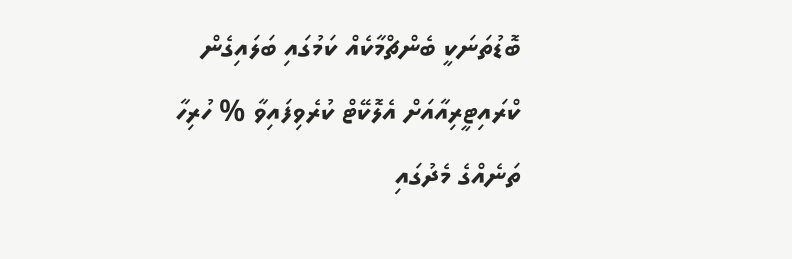ބޮޑުތަނަކީ ބެންޗްމާކެއް ކަމުގައި ބަލައިގެން ކްރައިޓީރިއާއަށް އެލޮކޭޓް ކުރެވިފައިވާ % ހުރިހާ ތަނެއްގެ މެދުގައި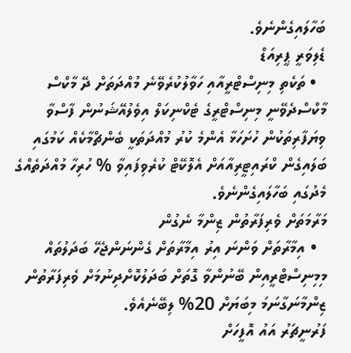ބަހާލައިގެންނެވެ.
ޑެލިވަރީ ޕީރިއަޑް
  • ތަކެތި މިނިސްޓްރީއާއި ހަވާލުކުރެވޭނެ މުއްދަތަށް ދޭ މާކްސް
މާކްސްދެވޭނީ މިނިސްޓްރީގެ ޓެކްނިކަލް އިވެލުއޭޝަނުން ފާސްވާ ވިޔަފާރިތަކުން ހުށަހަޅާ އެންމެ ކުރު މުއްދަތަކީ ބެންޗްމާކެއް ކަމުގައި ބަލައިގެން ކްރައިޓީރިއާއަށް އެލޮކޭޓް ކުރެވިފައިވާ % ހުރިހާ މުއްދަތެއްގެ މެދުގައި ބަހާލައިގެންނެވެ.
މަރާމަތަށް ވެރިފަރާތުން ޒިންމާ ނެގުން
  • އިމާރާތަށް ވަންނަ އިރު އިމާރާތަށް ގެންނަންޖެހޭ ބަދަލުތައް މިމިނިސްޓްރީއިން ބޭނުންވާ ގޮތަށް ބަދަލުކޮށްދިނުމަށް ވެރިފަރާތުން ޒިންމާނަގާނަމަ މިބަޔަށް 20% ލިބޭނެއެވެ.
ފަރުނީޗަރު އައު އޮފީހަށް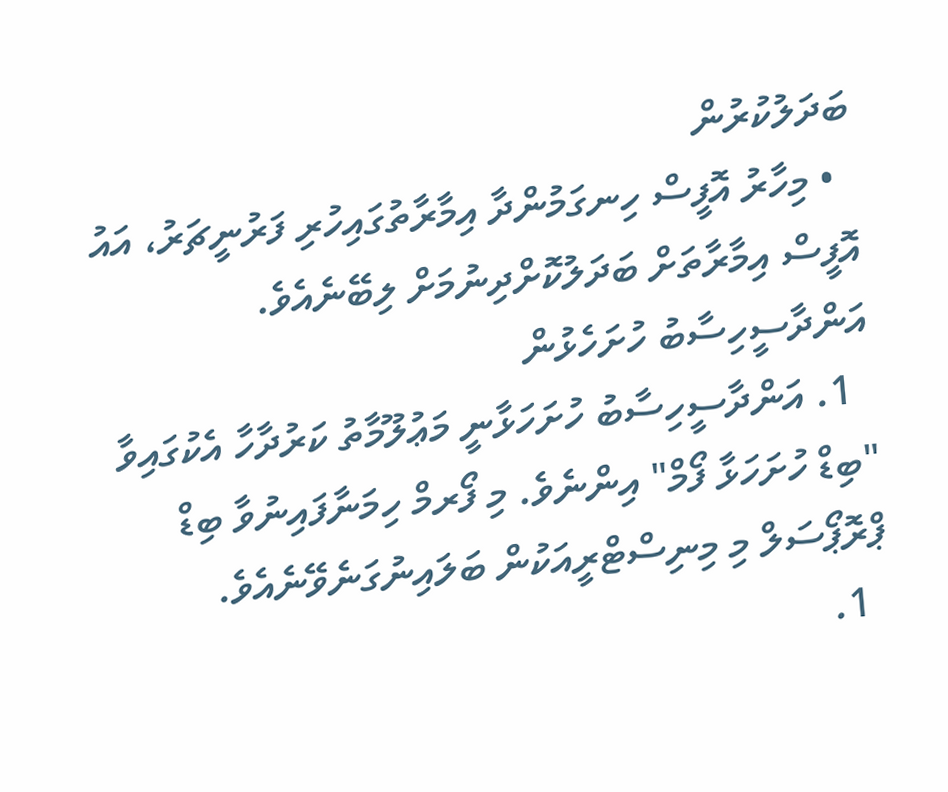ބަދަލުކުރުން
  • މިހާރު އޮފީސް ހިނގަމުންދާ އިމާރާތުގައިހުރި ފަރުނީޗަރު، އައު އޮފީސް އިމާރާތަށް ބަދަލުކޮށްދިނުމަށް ލިބޭނެއެވެ.
އަންދާސީހިސާބު ހުށަހެޅުން
  1. އަންދާސީހިސާބު ހުށަހަޅާނީ މަޢުލޫމާތު ކަރުދާހާ އެކުގައިވާ "ބިޑް ހުށަހަޅާ ފޯމް" އިންނެވެ. މި ފޯރމް ހިމަނާފައިނުވާ ބިޑް ޕްރޮޕޯސަލް މި މިނިސްޓްރީއަކުން ބަލައިނުގަނެވޭނެއެވެ.
  1.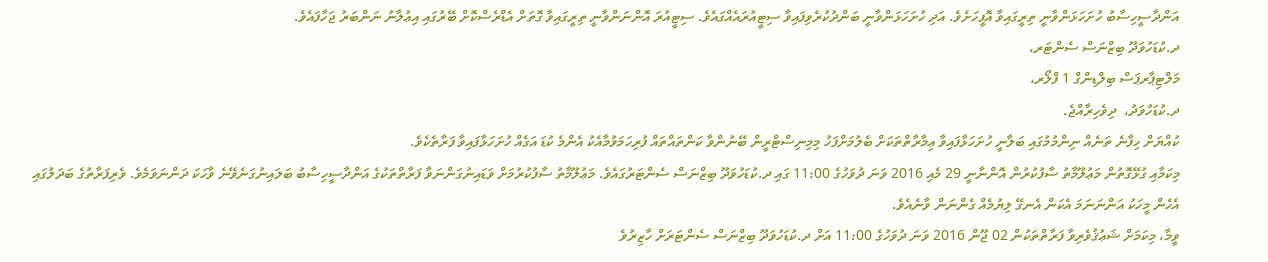އަންދާސީހިސާބު ހުށަހަޅަންވާނީ ތިރީގައިވާ އޮފީހަށެވެ. އަދި ހުށަހަޅަންވާނީ ބަންދުކުރެވިފައިވާ ސިޓީއުރައެއްގައެވެ. ސިޓީއުރަ އޮންނަންވާނީ ތިރީގައިވާ ގޮތަށް އެޑްރެސްކޮށް ބޭރުގައި އިޢުލާނު ނަންބަރު ޖަހާފައެވެ.
ދ.ކުޑަހުވަދޫ ބިޒްނަސް ސެންޓަރ،
މަލްޓިޕާރޕަސް ބިލްޑިންގް 1 ފްލޯރ،
ދ.ކުޑަހުވަދު،  ދިވެހިރާއްޖެ.
ކުއްޔަށް ހިފާނެ ތަނެއް ނިންމުމުގައި ބަލާނީ ހުށަހަޅާފައިވާ ޢިމާރާތްތަކަށް ބެލުމަށްފަހު މިމިނިސްޓްރީން ބޭނުންވާ ކަންތައްތައް ފުރިހަމަވުމާއެކު އެންމެ ކުޑަ އަގެއް ހުށަހަޅާފައިވާ ފަރާތެކެވެ.
މިކަމާއި ގުޅޭގޮތުން މަޢުލޫމާތު ސާފުކުރުން އޮންނާނީ 29 މެއި 2016 ވަނަ ދުވަހުގެ 11:00 ގައި ދ.ކުޑަހުވަދޫ ބިޒްނަސް ސެންޓަރުގައެވެ. މަޢުލޫމާތު ސާފުކުރުމަށް ވަޑައިނުގަންނަވާ ފަރާތްތަކުގެ އަންދާސީހިސާބު ބަލައިނުގަނެވޭނެ ވާހަކަ ދަންނަވަމެވެ. ވެރިފަރާތުގެ ބަދަލުގައި އެހެން މީހަކު އަންނަނަމަ އެކަން އެނގޭ ލިޔުމެއް ގެންނަން ވާނެއެވެ.
ވީމާ، މިކަމަށް ޝަޢުޤުވެރިވާ ފަރާތްތަކުން 02 ޖޫން 2016 ވަނަ ދުވަހުގެ 11:00 އަށް ދ.ކުޑަހުވަދޫ ބިޒްނަސް ސެންޓަރަށް ހާޒިރުވެ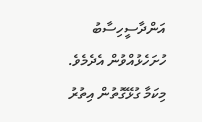އަންދާސީހިސާބު ހުށަހެޅުއްވުން އެދެމެވެ. މިކަމާ ގުޅޭގޮތުން އިތުރު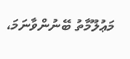މަޢުލޫމާތު ބޭނުންވާނަމަ،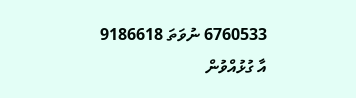6760533 ނުވަތަ 9186618 އާ ގުޅުއްވުން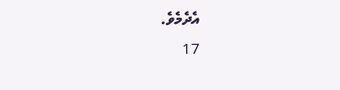އެދެމެވެ.
17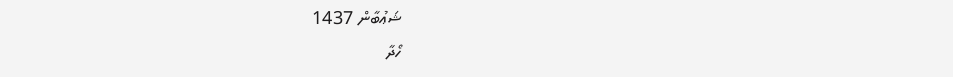ޝަޢުބާން 1437
ހޯދާ